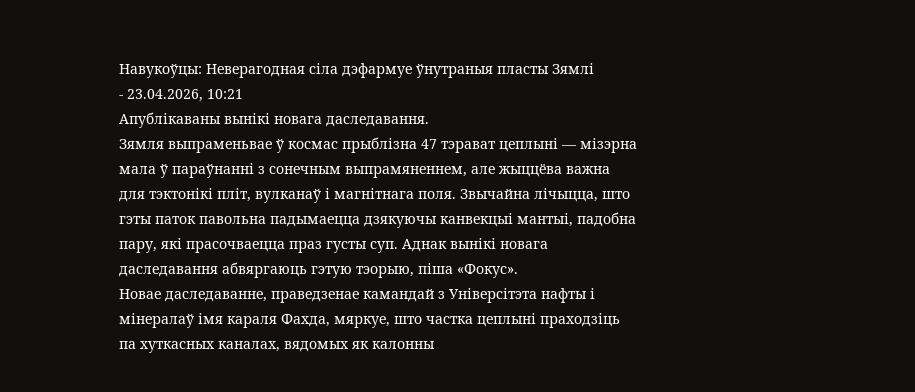Навукоўцы: Неверагодная сіла дэфармуе ўнутраныя пласты Зямлі
- 23.04.2026, 10:21
Апублікаваны вынікі новага даследавання.
Зямля выпраменьвае ў космас прыблізна 47 тэрават цеплыні — мізэрна мала ў параўнанні з сонечным выпрамяненнем, але жыццёва важна для тэктонікі пліт, вулканаў і магнітнага поля. Звычайна лічыцца, што гэты паток павольна падымаецца дзякуючы канвекцыі мантыі, падобна пару, які прасочваецца праз густы суп. Аднак вынікі новага даследавання абвяргаюць гэтую тэорыю, піша «Фокус».
Новае даследаванне, праведзенае камандай з Універсітэта нафты і мінералаў імя караля Фахда, мяркуе, што частка цеплыні праходзіць па хуткасных каналах, вядомых як калонны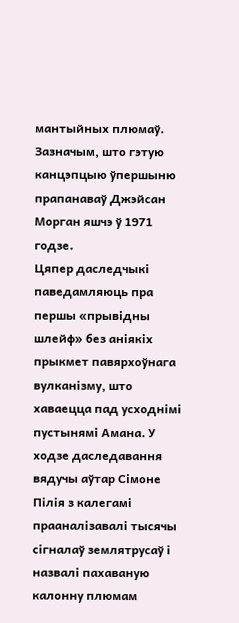мантыйных плюмаў. Зазначым, што гэтую канцэпцыю ўпершыню прапанаваў Джэйсан Морган яшчэ ў 1971 годзе.
Цяпер даследчыкі паведамляюць пра першы «прывідны шлейф» без аніякіх прыкмет павярхоўнага вулканізму, што хаваецца пад усходнімі пустынямі Амана. У ходзе даследавання вядучы аўтар Сімоне Пілія з калегамі прааналізавалі тысячы сігналаў землятрусаў і назвалі пахаваную калонну плюмам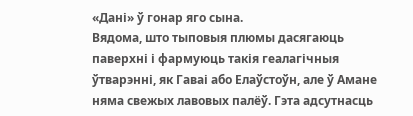«Дані» ў гонар яго сына.
Вядома, што тыповыя плюмы дасягаюць паверхні і фармуюць такія геалагічныя ўтварэнні, як Гаваі або Елаўстоўн, але ў Амане няма свежых лавовых палёў. Гэта адсутнасць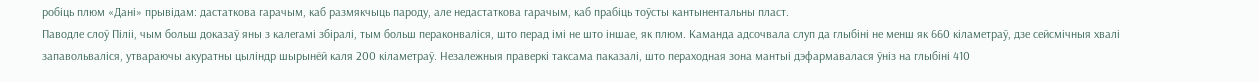робіць плюм «Дані» прывідам: дастаткова гарачым, каб размякчыць пароду, але недастаткова гарачым, каб прабіць тоўсты кантынентальны пласт.
Паводле слоў Піліі, чым больш доказаў яны з калегамі збіралі, тым больш пераконваліся, што перад імі не што іншае, як плюм. Каманда адсочвала слуп да глыбіні не менш як 660 кіламетраў, дзе сейсмічныя хвалі запавольваліся, утвараючы акуратны цыліндр шырынёй каля 200 кіламетраў. Незалежныя праверкі таксама паказалі, што пераходная зона мантыі дэфармавалася ўніз на глыбіні 410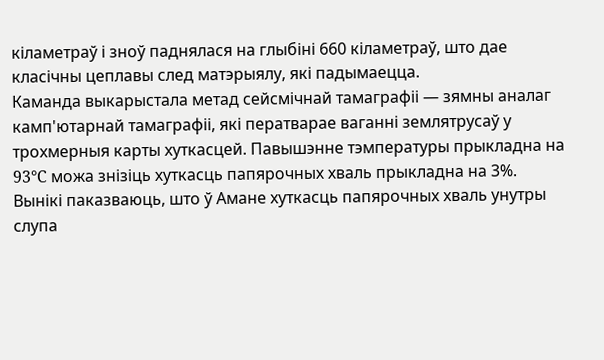кіламетраў і зноў паднялася на глыбіні 660 кіламетраў, што дае класічны цеплавы след матэрыялу, які падымаецца.
Каманда выкарыстала метад сейсмічнай тамаграфіі — зямны аналаг камп'ютарнай тамаграфіі, які ператварае ваганні землятрусаў у трохмерныя карты хуткасцей. Павышэнне тэмпературы прыкладна на 93°C можа знізіць хуткасць папярочных хваль прыкладна на 3%.
Вынікі паказваюць, што ў Амане хуткасць папярочных хваль унутры слупа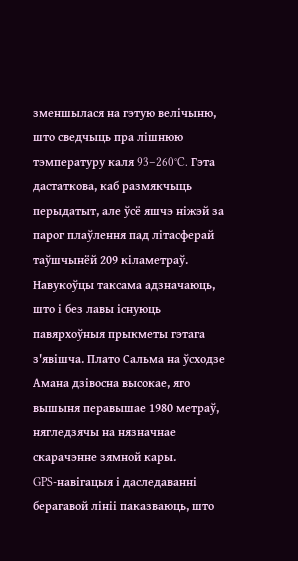зменшылася на гэтую велічыню, што сведчыць пра лішнюю тэмпературу каля 93–260°C. Гэта дастаткова, каб размякчыць перыдатыт, але ўсё яшчэ ніжэй за парог плаўлення пад літасферай таўшчынёй 209 кіламетраў.
Навукоўцы таксама адзначаюць, што і без лавы існуюць павярхоўныя прыкметы гэтага з'явішча. Плато Сальма на ўсходзе Амана дзівосна высокае, яго вышыня перавышае 1980 метраў, нягледзячы на нязначнае скарачэнне зямной кары.
GPS-навігацыя і даследаванні берагавой лініі паказваюць, што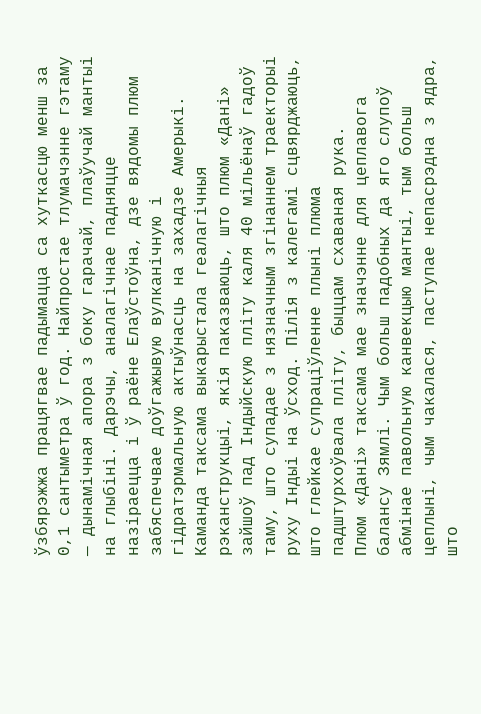ўзбярэжжа працягвае падымацца са хуткасцю менш за 0,1 сантыметра ў год. Найпростае тлумачэнне гэтаму — дынамічная апора з боку гарачай, плаўучай мантыі на глыбіні. Дарэчы, аналагічнае падняцце назіраецца і ў раёне Елаўстоўна, дзе вядомы плюм забяспечвае доўгажывую вулканічную і гідратэрмальную актыўнасць на захадзе Амерыкі.
Каманда таксама выкарыстала геалагічныя рэканструкцыі, якія паказваюць, што плюм «Дані» зайшоў пад Індыйскую пліту каля 40 мільёнаў гадоў таму, што супадае з нязначным згінаннем траекторыі руху Індыі на ўсход. Пілія з калегамі сцвярджаюць, што глейкае супраціўленне плыні плюма падштурхоўвала пліту, быццам схаваная рука.
Плюм «Дані» таксама мае значэнне для цеплавога балансу Зямлі. Чым больш падобных да яго слупоў абмінае павольную канвекцыю мантыі, тым больш цеплыні, чым чакалася, паступае непасрэдна з ядра, што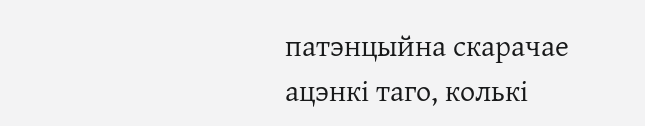патэнцыйна скарачае ацэнкі таго, колькі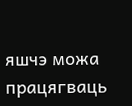яшчэ можа працягваць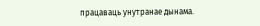працаваць унутранае дынама.